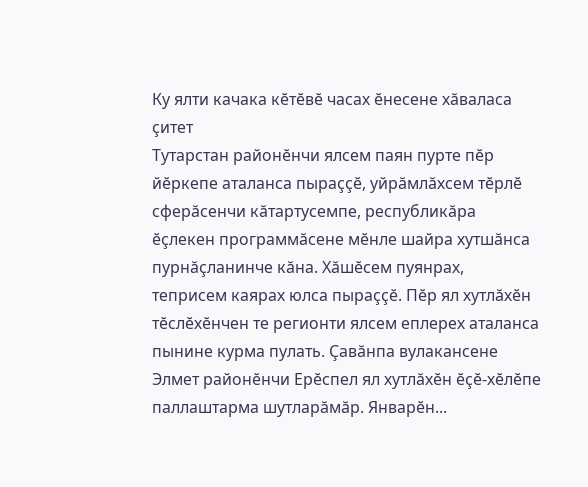Ку ялти качака кӗтӗвӗ часах ӗнесене хăваласа çитет
Тутарстан районӗнчи ялсем паян пурте пӗр йӗркепе аталанса пыраççӗ, уйрăмлăхсем тӗрлӗ сферăсенчи кăтартусемпе, республикăра ӗçлекен программăсене мӗнле шайра хутшăнса пурнăçланинче кăна. Хăшӗсем пуянрах, теприсем каярах юлса пыраççӗ. Пӗр ял хутлăхӗн тӗслӗхӗнчен те регионти ялсем еплерех аталанса пынине курма пулать. Çавăнпа вулакансене Элмет районӗнчи Ерӗспел ял хутлăхӗн ӗçӗ-хӗлӗпе паллаштарма шутларăмăр. Январӗн...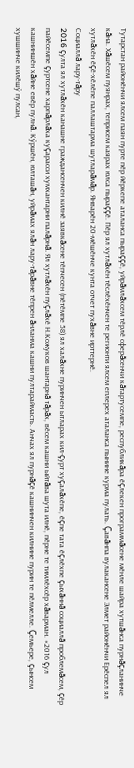Тутарстан районӗнчи ялсем паян пурте пӗр йӗркепе аталанса пыраççӗ, уйрăмлăхсем тӗрлӗ сферăсенчи кăтартусемпе, республикăра ӗçлекен программăсене мӗнле шайра хутшăнса пурнăçланинче кăна. Хăшӗсем пуянрах, теприсем каярах юлса пыраççӗ. Пӗр ял хутлăхӗн тӗслӗхӗнчен те регионти ялсем еплерех аталанса пынине курма пулать. Çавăнпа вулакансене Элмет районӗнчи Ерӗспел ял хутлăхӗн ӗçӗ-хӗлӗпе паллаштарма шутларăмăр. Январӗн 20-мӗшӗнче кунта отчет пухăвне ирттернӗ.
Социаллă лару-тăру
2016 çулта ял хутлăхӗн канашне граждансенчен килнӗ заявкăсене тӗпчесен (пӗтӗмпе 58) ял халăхне пуринчен ытларах кил-çурт хуçалăхӗпе, ӗçпе тата ӗçлӗхпе çыхăннă социаллă проблемăсем, çӗр пайӗсемпе çуртсене харпăрлăха куçарасси хумхантарни палăрнă. Ял хутлăхӗн пуçлăхӗ Н.Кожуков шантарнă тăрăх, вӗсем кашни ыйтăва шута илнӗ, пӗрне те тимлӗхсӗр хăварман. «2016 çул кашниншӗн хăйне евӗр пулнă. Кӳршӗн, юлташăн, уйрăмах ялăн лару-тăрăвне тӗпрен ăнланма кашни пултараймасть. Анчах ял пурнăçӗ кашнинчен килнине пурин те пӗлмелле. Çемьере, çынсем хушшинче килӗшӳ пулсан,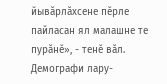йывăрлăхсене пӗрле пайласан ял малашне те пурăнӗ», - тенӗ вăл.
Демографи лару-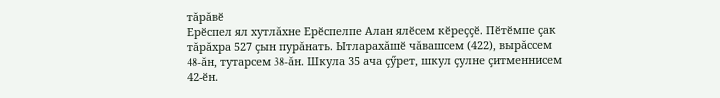тăрăвӗ
Ерӗспел ял хутлăхне Ерӗспелпе Алан ялӗсем кӗреççӗ. Пӗтӗмпе çак тăрăхра 527 çын пурăнать. Ытларахăшӗ чăвашсем (422), вырăссем 48-ăн, тутарсем 38-ăн. Шкула 35 ача çӳрет, шкул çулне çитменнисем 42-ӗн.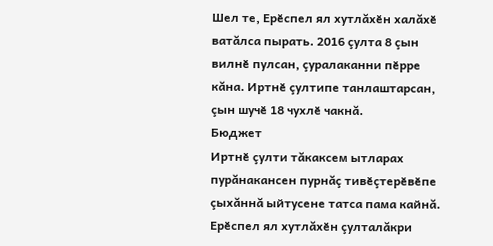Шел те, Ерӗспел ял хутлăхӗн халăхӗ ватăлса пырать. 2016 çулта 8 çын вилнӗ пулсан, çуралаканни пӗрре кăна. Иртнӗ çултипе танлаштарсан, çын шучӗ 18 чухлӗ чакнă.
Бюджет
Иртнӗ çулти тăкаксем ытларах пурăнакансен пурнăç тивӗçтерӗвӗпе çыхăннă ыйтусене татса пама кайнă. Ерӗспел ял хутлăхӗн çулталăкри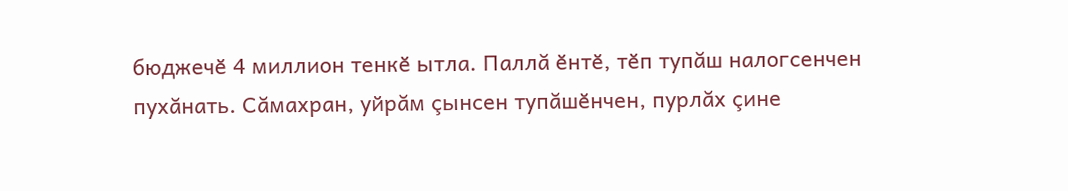бюджечӗ 4 миллион тенкӗ ытла. Паллă ӗнтӗ, тӗп тупăш налогсенчен пухăнать. Сăмахран, уйрăм çынсен тупăшӗнчен, пурлăх çине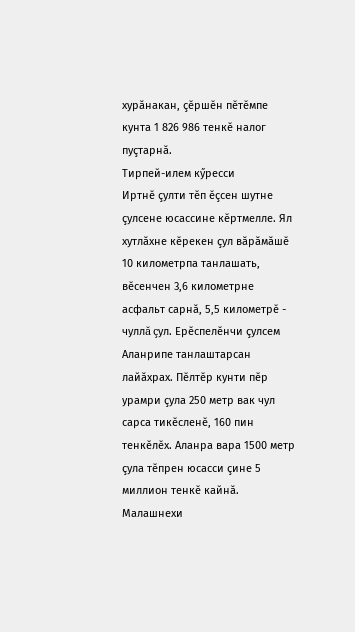хурăнакан, çӗршӗн пӗтӗмпе кунта 1 826 986 тенкӗ налог пуçтарнă.
Тирпей-илем кӳресси
Иртнӗ çулти тӗп ӗçсен шутне çулсене юсассине кӗртмелле. Ял хутлăхне кӗрекен çул вăрăмăшӗ 10 километрпа танлашать, вӗсенчен 3,6 километрне асфальт сарнă, 5,5 километрӗ - чуллă çул. Ерӗспелӗнчи çулсем Аланрипе танлаштарсан лайăхрах. Пӗлтӗр кунти пӗр урамри çула 250 метр вак чул сарса тикӗсленӗ, 160 пин тенкӗлӗх. Аланра вара 1500 метр çула тӗпрен юсасси çине 5 миллион тенкӗ кайнă. Малашнехи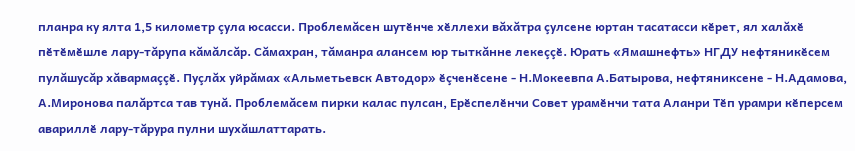планра ку ялта 1,5 километр çула юсасси. Проблемăсен шутӗнче хӗллехи вăхăтра çулсене юртан тасатасси кӗрет, ял халăхӗ пӗтӗмӗшле лару-тăрупа кăмăлсăр. Сăмахран, тăманра алансем юр тыткăнне лекеççӗ. Юрать «Ямашнефть» НГДУ нефтяникӗсем пулăшусăр хăвармаççӗ. Пуçлăх уйрăмах «Альметьевск Автодор» ӗçченӗсене - Н.Мокеевпа А.Батырова, нефтяниксене - Н.Адамова, А.Миронова палăртса тав тунă. Проблемăсем пирки калас пулсан, Ерӗспелӗнчи Совет урамӗнчи тата Аланри Тӗп урамри кӗперсем авариллӗ лару-тăрура пулни шухăшлаттарать.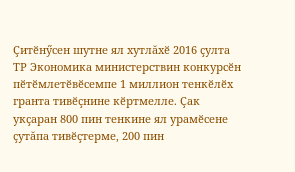Çитӗнӳсен шутне ял хутлăхӗ 2016 çулта ТР Экономика министерствин конкурсӗн пӗтӗмлетӗвӗсемпе 1 миллион тенкӗлӗх гранта тивӗçнине кӗртмелле. Çак укçаран 800 пин тенкине ял урамӗсене çутăпа тивӗçтерме, 200 пин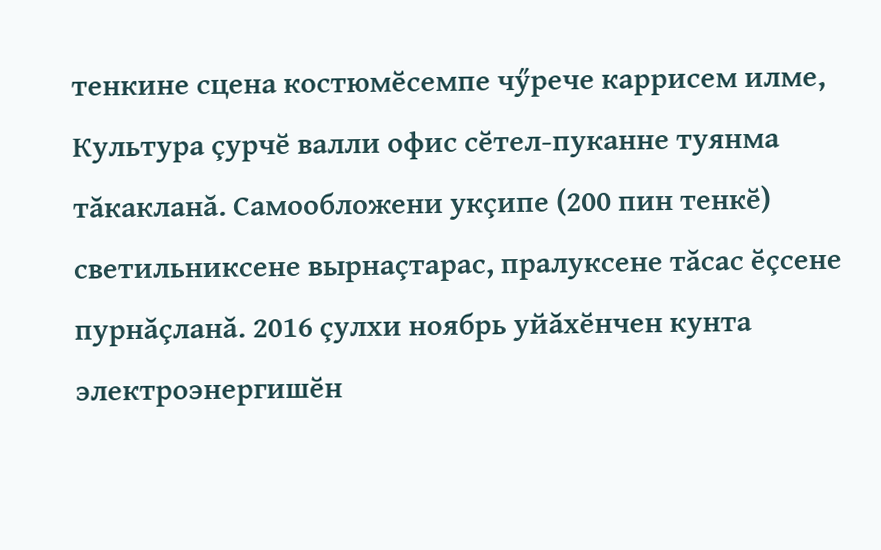тенкине сцена костюмӗсемпе чӳрече каррисем илме, Культура çурчӗ валли офис сӗтел-пуканне туянма тăкакланă. Самообложени укçипе (200 пин тенкӗ) светильниксене вырнаçтарас, пралуксене тăсас ӗçсене пурнăçланă. 2016 çулхи ноябрь уйăхӗнчен кунта электроэнергишӗн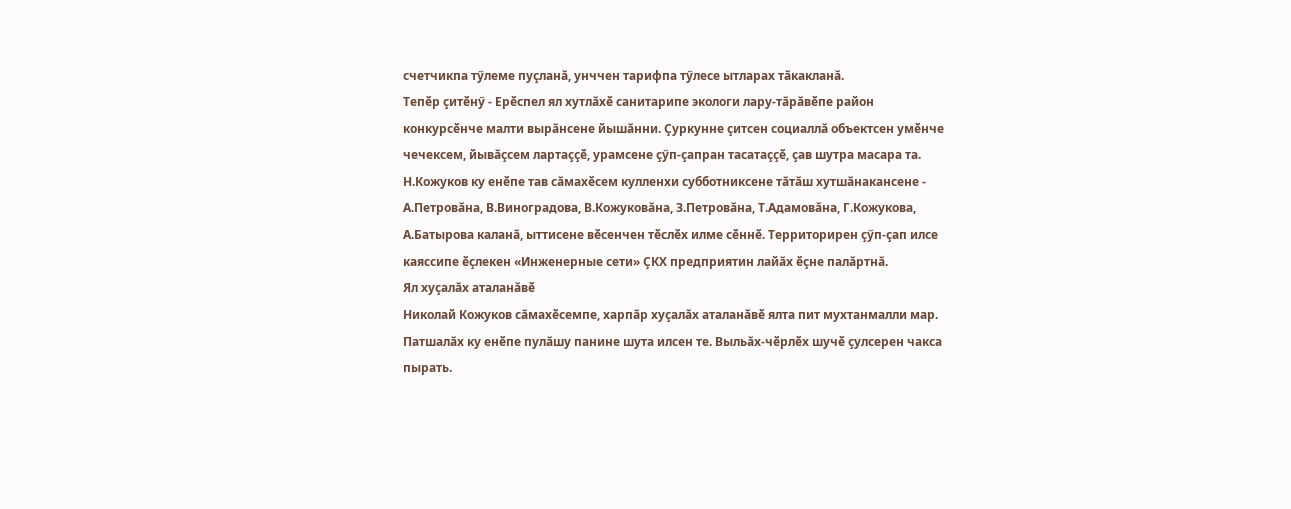счетчикпа тӳлеме пуçланă, унччен тарифпа тӳлесе ытларах тăкакланă.
Тепӗр çитӗнӳ - Ерӗспел ял хутлăхӗ санитарипе экологи лару-тăрăвӗпе район конкурсӗнче малти вырăнсене йышăнни. Çуркунне çитсен социаллă объектсен умӗнче чечексем, йывăçсем лартаççӗ, урамсене çӳп-çапран тасатаççӗ, çав шутра масара та. Н.Кожуков ку енӗпе тав сăмахӗсем кулленхи субботниксене тăтăш хутшăнакансене - А.Петровăна, В.Виноградова, В.Кожуковăна, З.Петровăна, Т.Адамовăна, Г.Кожукова, А.Батырова каланă, ыттисене вӗсенчен тӗслӗх илме сӗннӗ. Территорирен çӳп-çап илсе каяссипе ӗçлекен «Инженерные сети» ÇКХ предприятин лайăх ӗçне палăртнă.
Ял хуçалăх аталанăвӗ
Николай Кожуков сăмахӗсемпе, харпăр хуçалăх аталанăвӗ ялта пит мухтанмалли мар. Патшалăх ку енӗпе пулăшу панине шута илсен те. Выльăх-чӗрлӗх шучӗ çулсерен чакса пырать.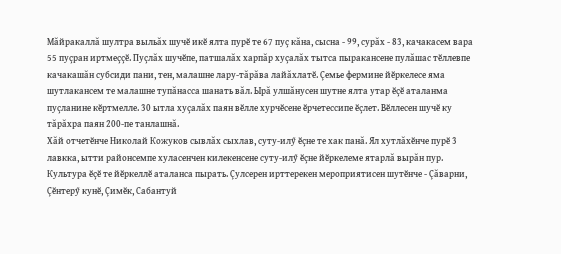Мăйракаллă шултра выльăх шучӗ икӗ ялта пурӗ те 67 пуç кăна, сысна - 99, сурăх - 83, качакасем вара 55 пуçран иртмеççӗ. Пуçлăх шучӗпе, патшалăх харпăр хуçалăх тытса пыракансене пулăшас тӗллевпе качакашăн субсиди пани, тен, малашне лару-тăрăва лайăхлатӗ. Çемье фермине йӗркелесе яма шутлакансем те малашне тупăнасса шанать вăл. Ырă улшăнусен шутне ялта утар ӗçӗ аталанма пуçланине кӗртмелле. 30 ытла хуçалăх паян вӗлле хурчӗсене ӗрчетессипе ӗçлет. Вӗллесен шучӗ ку тăрăхра паян 200-пе танлашнă.
Хăй отчетӗнче Николай Кожуков сывлăх сыхлав, суту-илӳ ӗçне те хак панă. Ял хутлăхӗнче пурӗ 3 лавкка, ытти районсемпе хуласенчен килекенсене суту-илӳ ӗçне йӗркелеме ятарлă вырăн пур. Культура ӗçӗ те йӗркеллӗ аталанса пырать. Çулсерен ирттерекен мероприятисен шутӗнче - Çăварни, Çӗнтерӳ кунӗ, Çимӗк, Сабантуй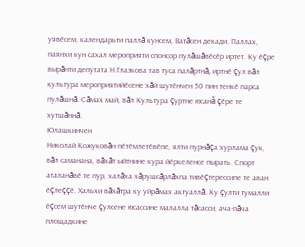уявӗсем, календарьти паллă кунсем, Ватăсен декади. Паллах, паянхи кун сахал мероприяти спонсор пулăшăвӗсӗр иртет. Ку ӗçре вырăнти депутата Н.Глазкова тав туса палăртнă, иртнӗ çул вăл культура мероприятийӗсене хăй шутӗнчен 50 пин тенкӗ парса пулăшнă. Сăмах май, вăл Культура çуртне юсанă çӗре те хутшăннă.
Юлашкинчен
Николай Кожуковăн пӗтӗмлетӗвӗпе, ялти пурнăçа хурлама çук, вăл саманана, вăхăт ыйтнине кура йӗркеленсе пырать. Спорт аталанăвӗ те пур, халăха хăрушсăрлăхпа тивӗçтерессипе те аван ӗçлеççӗ. Хальхи вăхăтра ку уйрăмах актуаллă. Ку çулти тумалли ӗçсем шутӗнче çулсене юсассине малалла тăсасси, ача-пăча площадкине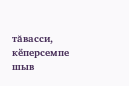тăвасси, кӗперсемпе шыв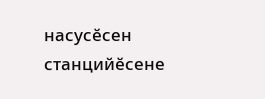насусӗсен станцийӗсене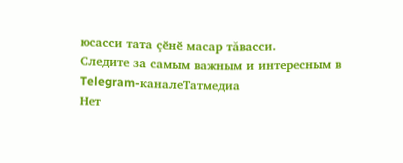юсасси тата çӗнӗ масар тăвасси.
Следите за самым важным и интересным в Telegram-каналеТатмедиа
Нет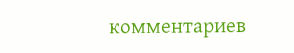комментариев